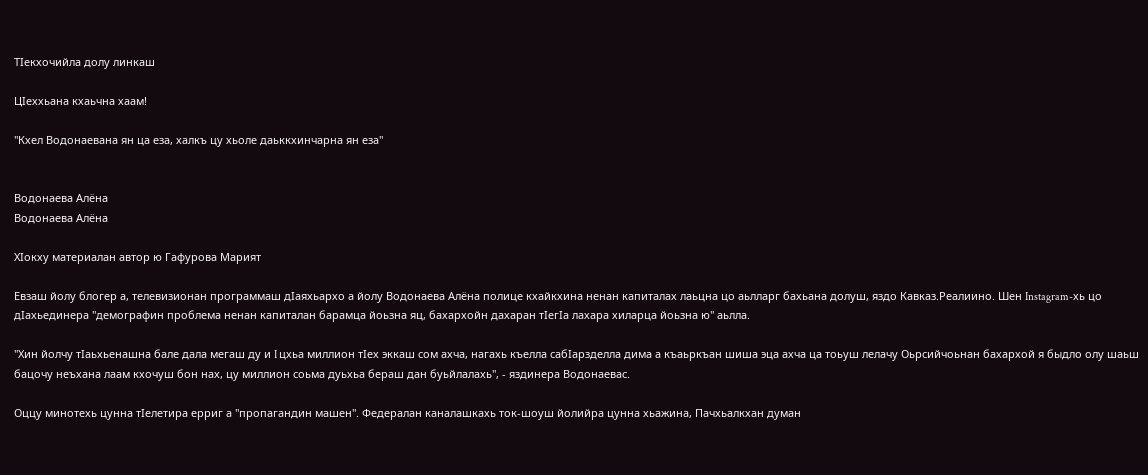ТIекхочийла долу линкаш

ЦIеххьана кхаьчна хаам!

"Кхел Водонаевана ян ца еза, халкъ цу хьоле даьккхинчарна ян еза"


Водонаева Алёна
Водонаева Алёна

ХIокху материалан автор ю Гафурова Марият

Евзаш йолу блогер а, телевизионан программаш дIаяхьархо а йолу Водонаева Алёна полице кхайкхина ненан капиталах лаьцна цо аьлларг бахьана долуш, яздо Кавказ.Реалиино. Шен Instagram-хь цо дIахьединера "демографин проблема ненан капиталан барамца йоьзна яц, бахархойн дахаран тIегIа лахара хиларца йоьзна ю" аьлла.

"Хин йолчу тIаьхьенашна бале дала мегаш ду и I цхьа миллион тIех эккаш сом ахча, нагахь къелла сабӀарзделла дима а къаьркъан шиша эца ахча ца тоьуш лелачу Оьрсийчоьнан бахархой я быдло олу шаьш бацочу неъхана лаам кхочуш бон нах, цу миллион соьма дуьхьа бераш дан буьйлалахь", - яздинера Водонаевас.

Оццу минотехь цунна тIелетира ерриг а "пропагандин машен". Федералан каналашкахь ток-шоуш йолийра цунна хьажина, Пачхьалкхан думан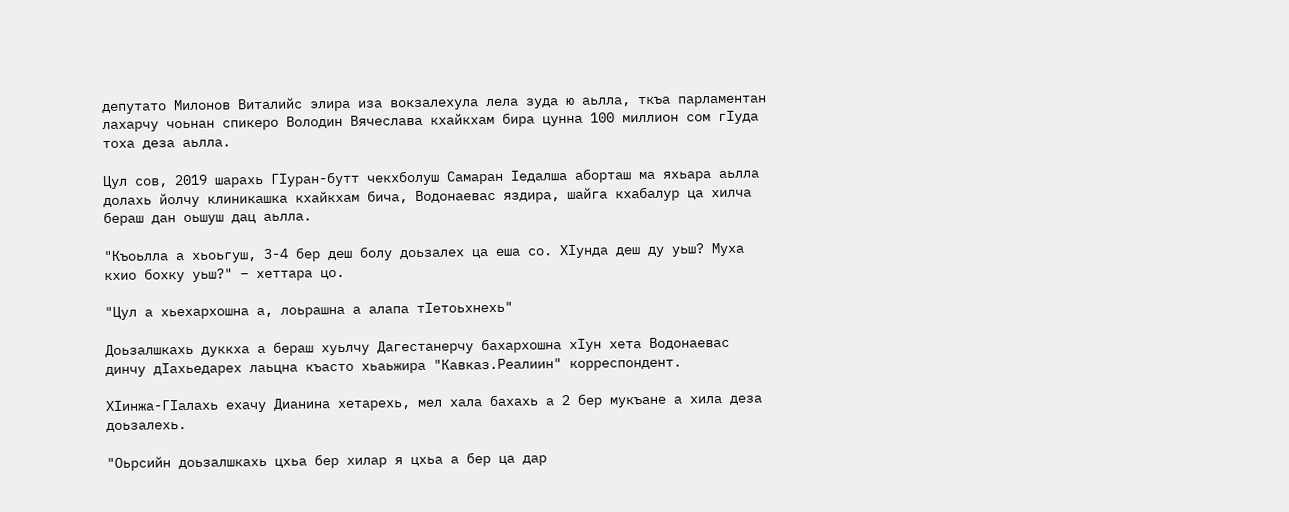депутато Милонов Виталийс элира иза вокзалехула лела зуда ю аьлла, ткъа парламентан лахарчу чоьнан спикеро Володин Вячеслава кхайкхам бира цунна 100 миллион сом гIуда тоха деза аьлла.

Цул сов, 2019 шарахь ГIуран-бутт чекхболуш Самаран Iедалша аборташ ма яхьара аьлла долахь йолчу клиникашка кхайкхам бича, Водонаевас яздира, шайга кхабалур ца хилча бераш дан оьшуш дац аьлла.

"Къоьлла а хьоьгуш, 3-4 бер деш болу доьзалех ца еша со. ХIунда деш ду уьш? Муха кхио бохку уьш?" – хеттара цо.

"Цул а хьехархошна а, лоьрашна а алапа тIетоьхнехь"

Доьзалшкахь дуккха а бераш хуьлчу Дагестанерчу бахархошна хIун хета Водонаевас динчу дIахьедарех лаьцна къасто хьаьжира "Кавказ.Реалиин" корреспондент.

ХIинжа-ГIалахь ехачу Дианина хетарехь, мел хала бахахь а 2 бер мукъане а хила деза доьзалехь.

"Оьрсийн доьзалшкахь цхьа бер хилар я цхьа а бер ца дар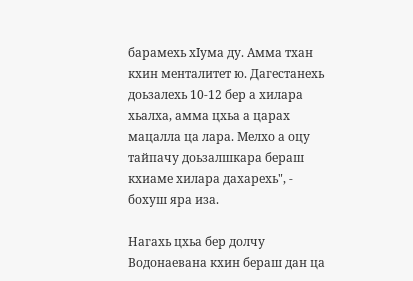барамехь хIума ду. Амма тхан кхин менталитет ю. Дагестанехь доьзалехь 10-12 бер а хилара хьалха, амма цхьа а царах мацалла ца лара. Мелхо а оцу тайпачу доьзалшкара бераш кхиаме хилара дахарехь", - бохуш яра иза.

Нагахь цхьа бер долчу Водонаевана кхин бераш дан ца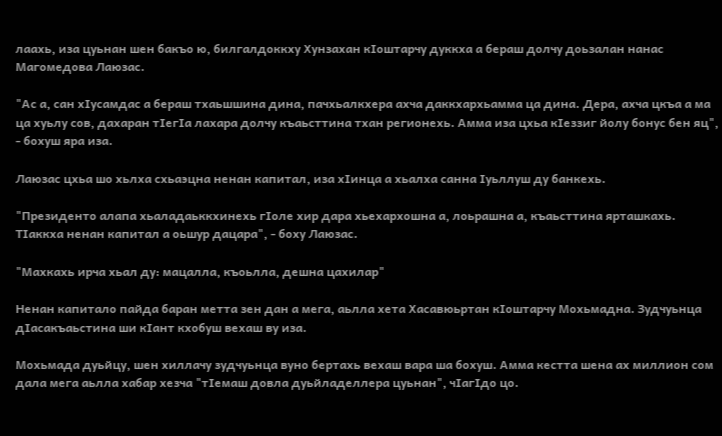лаахь, иза цуьнан шен бакъо ю, билгалдоккху Хунзахан кIоштарчу дуккха а бераш долчу доьзалан нанас Магомедова Лаюзас.

"Ас а, сан хIусамдас а бераш тхаьшшина дина, пачхьалкхера ахча даккхархьамма ца дина. Дера, ахча цкъа а ма ца хуьлу сов, дахаран тIегIа лахара долчу къаьсттина тхан регионехь. Амма иза цхьа кӀеззиг йолу бонус бен яц", - бохуш яра иза.

Лаюзас цхьа шо хьлха схьаэцна ненан капитал, иза хIинца а хьалха санна Iуьллуш ду банкехь.

"Президенто алапа хьаладаьккхинехь гIоле хир дара хьехархошна а, лоьрашна а, къаьсттина ярташкахь. ТIаккха ненан капитал а оьшур дацара", - боху Лаюзас.

"Махкахь ирча хьал ду: мацалла, къоьлла, дешна цахилар"

Ненан капитало пайда баран метта зен дан а мега, аьлла хета Хасавюьртан кIоштарчу Мохьмадна. Зудчуьнца дIасакъаьстина ши кIант кхобуш вехаш ву иза.

Мохьмада дуьйцу, шен хиллачу зудчуьнца вуно бертахь вехаш вара ша бохуш. Амма кестта шена ах миллион сом дала мега аьлла хабар хезча "тIемаш довла дуьйладеллера цуьнан", чIагIдо цо.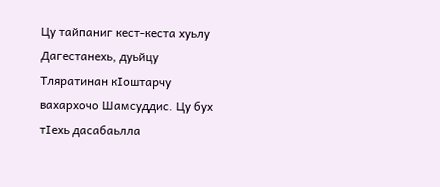Цу тайпаниг кест-кеcта хуьлу Дагестанехь, дуьйцу Тляратинан кIоштарчу вахархочо Шамсуддис. Цу бух тIехь дасабаьлла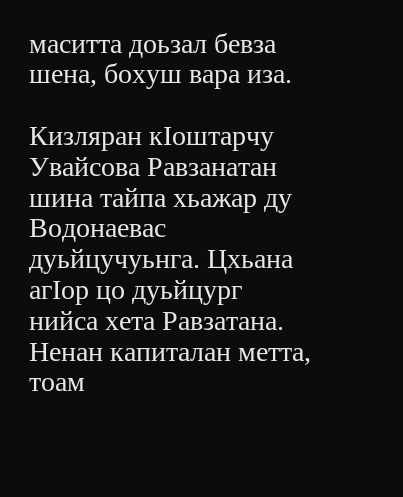маситта доьзал бевза шена, бохуш вара иза.

Кизляран кIоштарчу Увайсова Равзанатан шина тайпа хьажар ду Водонаевас дуьйцучуьнга. Цхьана агIор цо дуьйцург нийса хета Равзатана. Ненан капиталан метта, тоам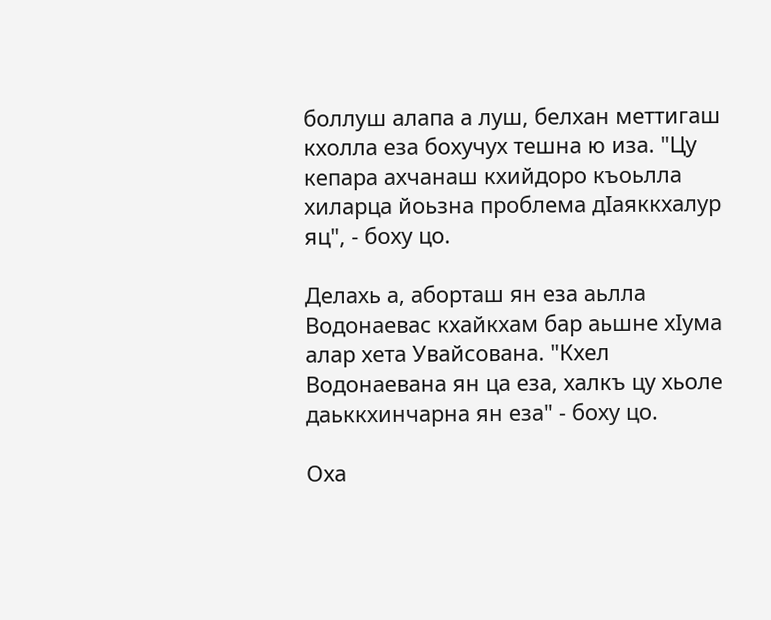боллуш алапа а луш, белхан меттигаш кхолла еза бохучух тешна ю иза. "Цу кепара ахчанаш кхийдоро къоьлла хиларца йоьзна проблема дIаяккхалур яц", - боху цо.

Делахь а, аборташ ян еза аьлла Водонаевас кхайкхам бар аьшне хӀума алар хета Увайсована. "Кхел Водонаевана ян ца еза, халкъ цу хьоле даьккхинчарна ян еза" - боху цо.

Оха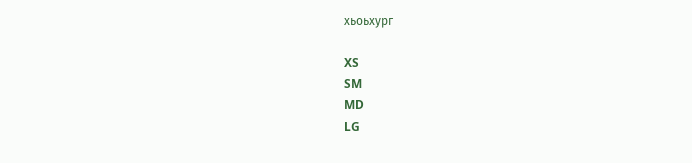хьоьхург

XS
SM
MD
LG